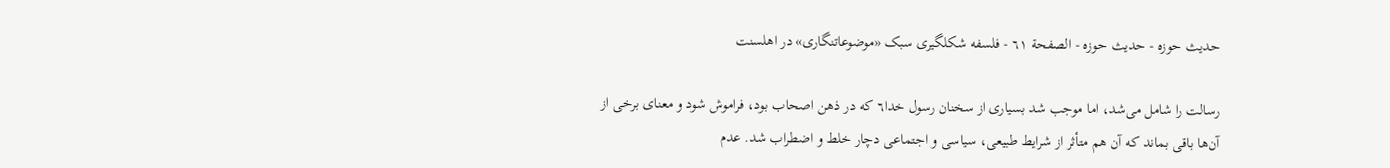حدیث حوزه - حدیث حوزه - الصفحة ٦١ - فلسفه شکلگیری سبک «موضوعاتنگاری» در اهلسنت

رسالت را شامل می‌شد، اما موجب شد بسیاری از سخنان رسول خدا٦ که در ذهن اصحاب بود، فراموش شود و معنای برخی از آن‌ها باقی بماند که آن هم متأثر از شرایط طبیعی، سیاسی و اجتماعی دچار خلط و اضطراب شد. عدم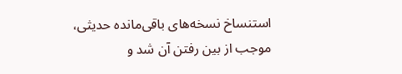استنساخ نسخه‌های باقی‌مانده حدیثی، موجب از بین رفتن آن شد و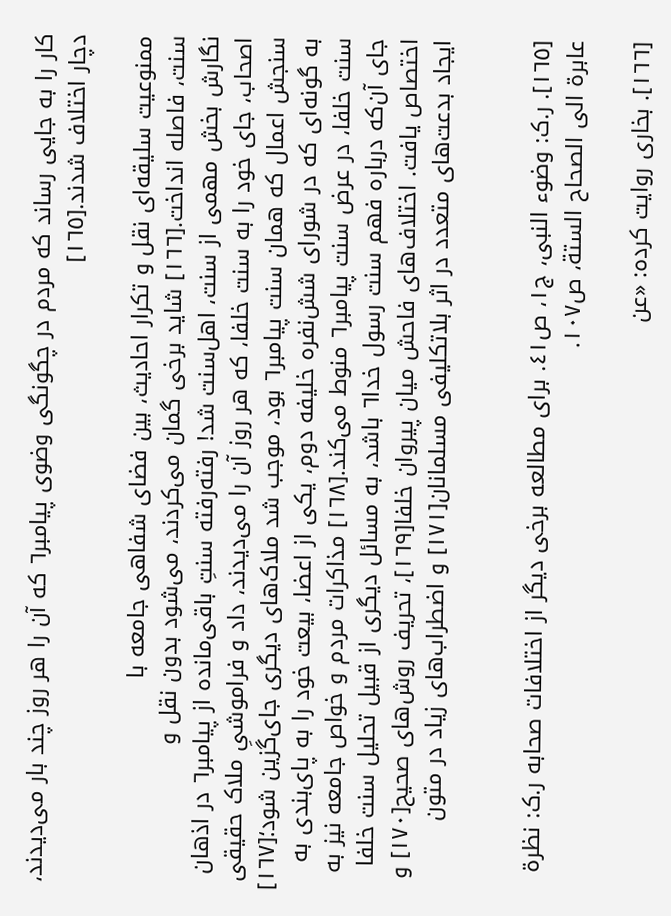کار را به جایی رساند که مردم در چگونگی وضوی پیامبر٦ که آن را هر روز چند بار می‌دیدند، دچار اختلاف شدند.[١٦٥]

ممنوعیت سلیقه‌ای نقل و تکرار احادیث، بین فضای شفاهی جامعه با
سنت، فاصله انداخت.[١٦٦] شاید برخی گمان می‌کردند، می‌شود بدون نقل و
نگارش بخش مهمی از سنت، اهل‌سنت شد! رفته‌رفته سنتِ باقی‌مانده از پیامبر٦ در اذهان اصحاب، جای خود را به سنت خلفا، که هر روز آن را می‌دیدند، داد و فراموشیِ ملاک حقیقی سنجش اعمال که همان سنت پیامبر٦ بود، موجب شد ملاک‌های دیگری جای‌گزین شود؛[١٦٧] به گونه‌ای که در شورای شش‌نفره خلیفه دوم، یکی از اعضا، بیعت خود را به پای‌بندی به سنت خلفا، در عرض سنت پیامبر٦ منوط می‌کند.[١٦٨] مذاکرات مردم و خواص جامعه نیز به جای آن‌که درباره فهم سنت رسول‌ خدا٦ باشد، به مسائل دیگری از قبیل تحلیل سنت خلفا اختصاص یافت. اختلاف‌های فاحش میان پیروان خلفا[١٦٩]، تحریف روش‌های صحیح[١٧٠] و ایجاد بدعت‌های متعدد در اثر بلاتکلیفی مسلمانان[١٧١] و اضطراب‌های زیاد در متون


[١٦٥]. ر.ک: وضوء النبی، ج١، ص٤١. برای مطالعه برخی دیگر از اختلافات صحابه ر.ک: نظرة عابرة الی الصحاح الستة، ص١٠٧.

[١٦٦]. بخاری روایت کرده: «عن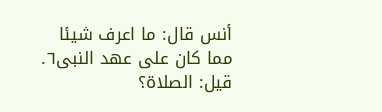أنس قال: ما اعرف شیئا مما کان على عهد النبی٦. قیل: الصلاة؟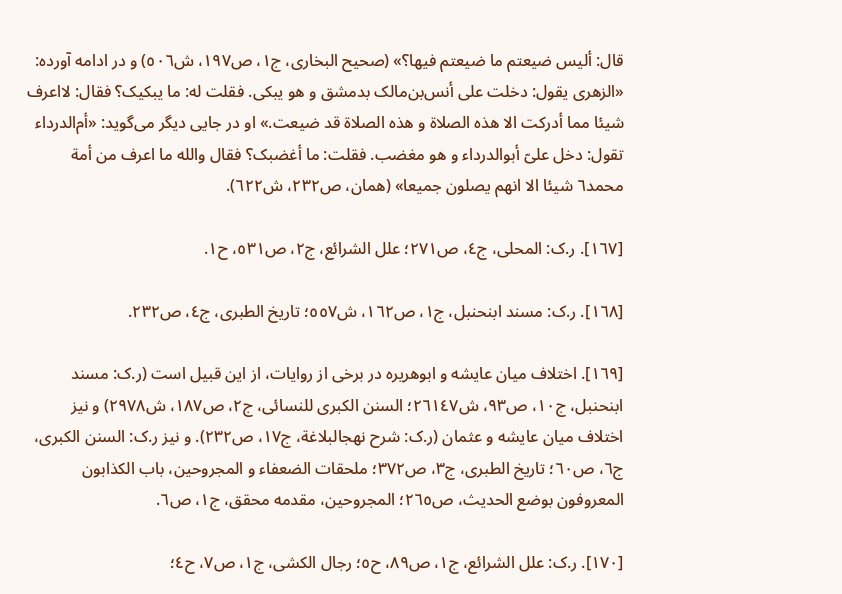قال: ألیس ضیعتم ما ضیعتم فیها؟» (صحیح البخاری، ج١، ص١٩٧، ش٥٠٦) و در ادامه آورده: «الزهری یقول: دخلت على أنس‌بن‌مالک بدمشق و هو یبکى. فقلت له: ما یبکیک؟ فقال: لا‌اعرف شیئا مما أدرکت الا هذه الصلاة و هذه الصلاة قد ضیعت.» او در جایی دیگر می‌گوید: «أم‌الدرداء تقول: دخل علىّ أبو‌الدرداء و هو مغضب. فقلت: ما أغضبک؟ فقال والله ما اعرف من أمة محمد٦ شیئا الا انهم یصلون جمیعا» (همان، ص٢٣٢، ش٦٢٢).

[١٦٧]. ر.ک: المحلی، ج٤، ص٢٧١؛ علل الشرائع، ج٢، ص٥٣١، ح١.

[١٦٨]. ر.ک: مسند ابنحنبل، ج١، ص١٦٢، ش٥٥٧؛ تاریخ الطبری، ج٤، ص٢٣٢.

[١٦٩]. اختلاف میان عایشه و ابوهریره در برخی از روایات، از این قبیل است (ر.ک: مسند ابنحنبل، ج١٠، ص٩٣، ش٢٦١٤٧؛ السنن الکبری للنسائی، ج٢، ص١٨٧، ش٢٩٧٨) و نیز اختلاف میان عایشه و عثمان (ر.ک: شرح نهجالبلاغة، ج١٧، ص٢٣٢). و نیز ر.ک: السنن الکبری، ج٦، ص٦٠؛ تاریخ الطبری، ج٣، ص٣٧٢؛ ملحقات الضعفاء و المجروحین، باب الکذابون المعروفون بوضع الحدیث، ص٢٦٥؛ المجروحین، مقدمه محقق، ج١، ص٦.

[١٧٠]. ر.ک: علل الشرائع، ج١، ص٨٩، ح٥؛ رجال الکشی، ج١، ص٧، ح٤؛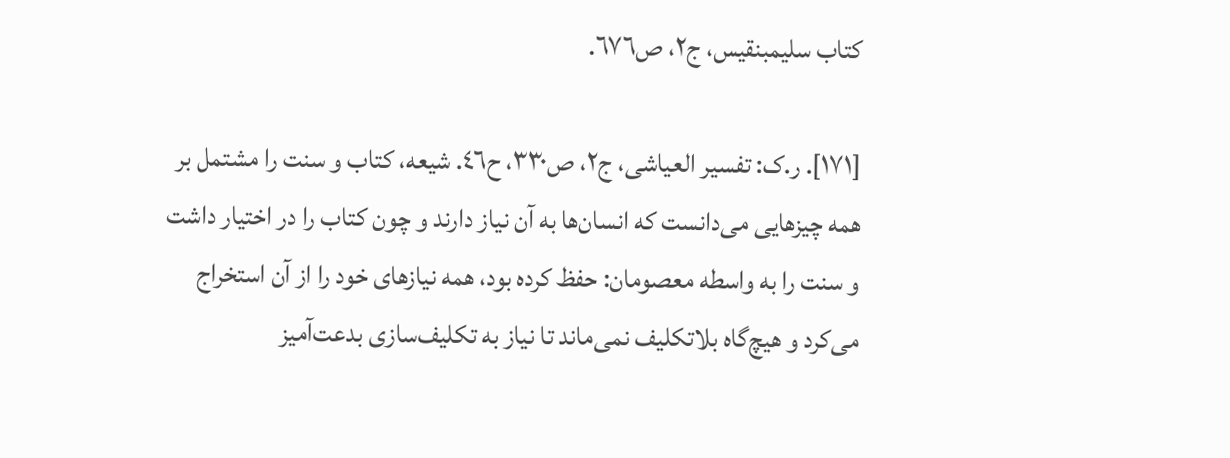کتاب سلیمبنقیس، ج٢، ص٦٧٦.

[١٧١]. ر.ک: تفسیر العیاشی، ج٢، ص٣٣٠، ح٤٦. شیعه، کتاب و سنت را مشتمل بر همه چیزهایی می‌دانست که انسان‌ها به آن نیاز دارند و چون کتاب را در اختیار داشت و سنت را به واسطه معصومان: حفظ کرده بود، همه نیازهای خود را از آن استخراج می‌کرد و هیچ‌گاه بلاتکلیف نمی‌ماند تا نیاز به تکلیف‌سازی بدعت‌آمیز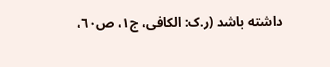داشته باشد (ر.ک: الکافی، ج١، ص٦٠،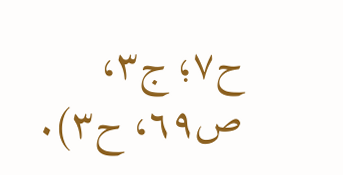ح٧؛ ج٣، ص٦٩، ح٣).